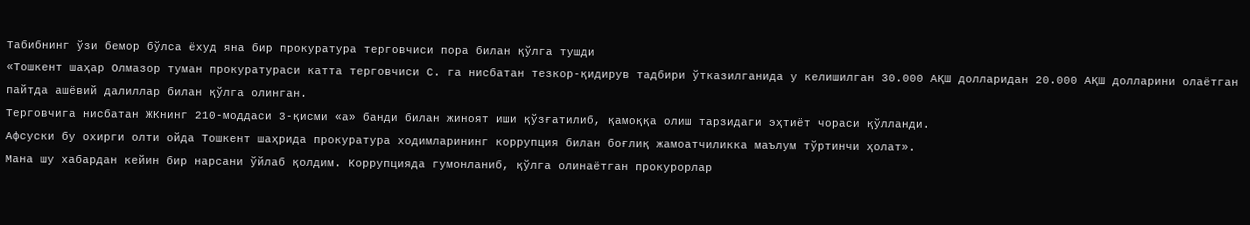Табибнинг ўзи бемор бўлса ёхуд яна бир прокуратура терговчиси пора билан қўлга тушди
«Тошкент шаҳар Олмазор туман прокуратураси катта терговчиси С. га нисбатан тезкор-қидирув тадбири ўтказилганида у келишилган 30.000 АҚШ долларидан 20.000 АҚШ долларини олаётган пайтда ашёвий далиллар билан қўлга олинган.
Терговчига нисбатан ЖКнинг 210-моддаси 3-қисми «а» банди билан жиноят иши қўзғатилиб, қамоққа олиш тарзидаги эҳтиёт чораси қўлланди.
Афсуски бу охирги олти ойда Тошкент шаҳрида прокуратура ходимларининг коррупция билан боғлиқ жамоатчиликка маълум тўртинчи ҳолат».
Мана шу хабардан кейин бир нарсани ўйлаб қолдим. Коррупцияда гумонланиб, қўлга олинаётган прокурорлар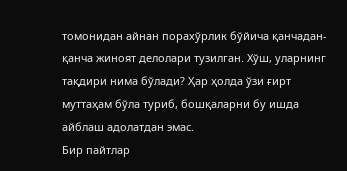томонидан айнан порахўрлик бўйича қанчадан-қанча жиноят делолари тузилган. Хўш, уларнинг тақдири нима бўлади? Ҳар ҳолда ўзи ғирт муттаҳам бўла туриб, бошқаларни бу ишда айблаш адолатдан эмас.
Бир пайтлар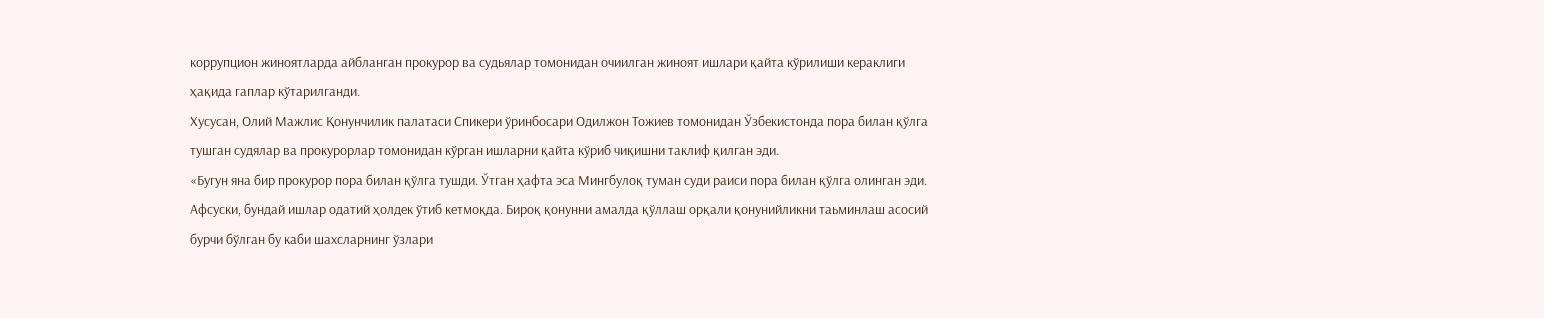коррупцион жиноятларда айбланган прокурор ва судьялар томонидан очиилган жиноят ишлари қайта кўрилиши кераклиги ҳақида гаплар кўтарилганди.
Хусусан, Олий Мажлис Қонунчилик палатаси Спикери ўринбосари Одилжон Тожиев томонидан Ўзбекистонда пора билан қўлга тушган судялар ва прокурорлар томонидан кўрган ишларни қайта кўриб чиқишни таклиф қилган эди.
«Бугун яна бир прокурор пора билан қўлга тушди. Ўтган ҳафта эса Мингбулоқ туман суди раиси пора билан қўлга олинган эди.
Афсуски, бундай ишлар одатий ҳолдек ўтиб кетмоқда. Бироқ қонунни амалда қўллаш орқали қонунийликни таьминлаш асосий бурчи бўлган бу каби шахсларнинг ўзлари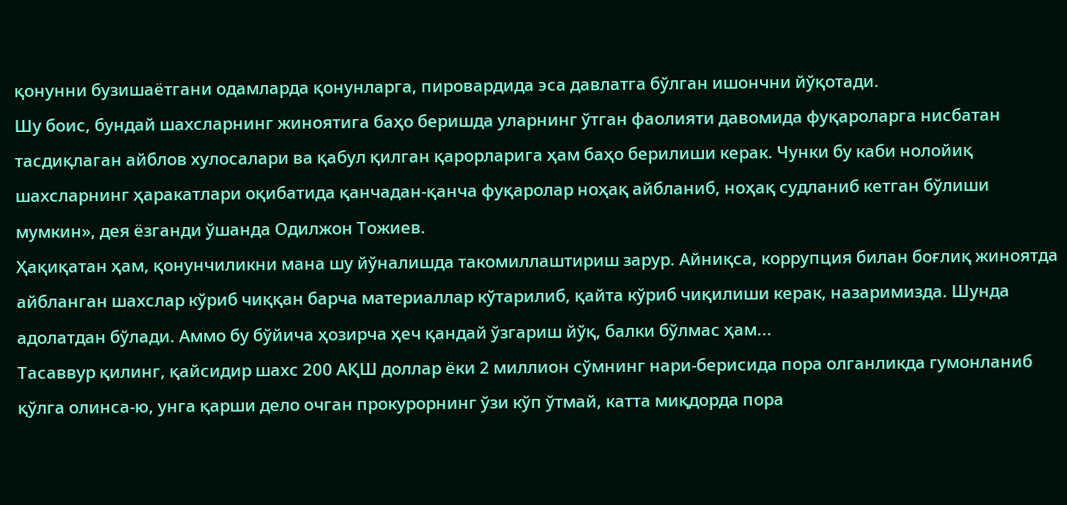қонунни бузишаётгани одамларда қонунларга, пировардида эса давлатга бўлган ишончни йўқотади.
Шу боис, бундай шахсларнинг жиноятига баҳо беришда уларнинг ўтган фаолияти давомида фуқароларга нисбатан тасдиқлаган айблов хулосалари ва қабул қилган қарорларига ҳам баҳо берилиши керак. Чунки бу каби нолойиқ шахсларнинг ҳаракатлари оқибатида қанчадан-қанча фуқаролар ноҳақ айбланиб, ноҳақ судланиб кетган бўлиши мумкин», дея ёзганди ўшанда Одилжон Тожиев.
Ҳақиқатан ҳам, қонунчиликни мана шу йўналишда такомиллаштириш зарур. Айниқса, коррупция билан боғлиқ жиноятда айбланган шахслар кўриб чиққан барча материаллар кўтарилиб, қайта кўриб чиқилиши керак, назаримизда. Шунда адолатдан бўлади. Аммо бу бўйича ҳозирча ҳеч қандай ўзгариш йўқ, балки бўлмас ҳам...
Тасаввур қилинг, қайсидир шахс 200 АҚШ доллар ёки 2 миллион сўмнинг нари-берисида пора олганликда гумонланиб қўлга олинса-ю, унга қарши дело очган прокурорнинг ўзи кўп ўтмай, катта миқдорда пора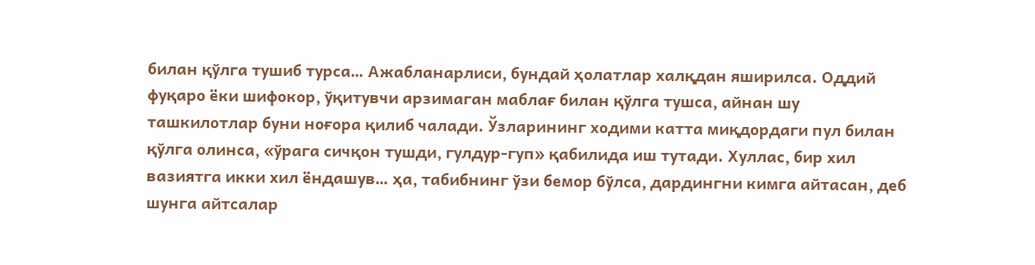билан қўлга тушиб турса… Ажабланарлиси, бундай ҳолатлар халқдан яширилса. Оддий фуқаро ёки шифокор, ўқитувчи арзимаган маблағ билан қўлга тушса, айнан шу ташкилотлар буни ноғора қилиб чалади. Ўзларининг ходими катта миқдордаги пул билан қўлга олинса, «ўрага сичқон тушди, гулдур-гуп» қабилида иш тутади. Хуллас, бир хил вазиятга икки хил ёндашув… ҳа, табибнинг ўзи бемор бўлса, дардингни кимга айтасан, деб шунга айтсалар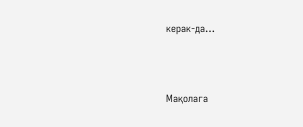керак-да…




Mақолага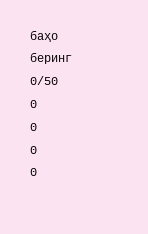баҳо беринг
0/50
0
0
0
0